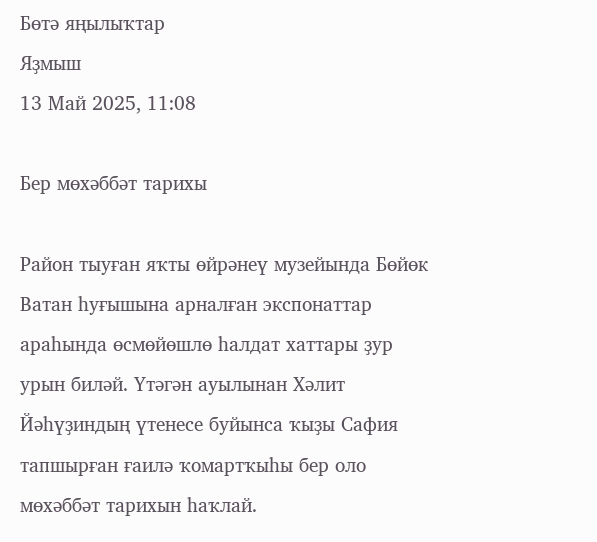Бөтә яңылыҡтар
Яҙмыш
13 Май 2025, 11:08

Бер мөхәббәт тарихы

Район тыуған яҡты өйрәнеү музейында Бөйөк Ватан һуғышына арналған экспонаттар араһында өсмөйөшлө һалдат хаттары ҙур урын биләй. Үтәгән ауылынан Хәлит Йәһүҙиндың үтенесе буйынса ҡыҙы Сафия тапшырған ғаилә ҡомартҡыһы бер оло мөхәббәт тарихын һаҡлай.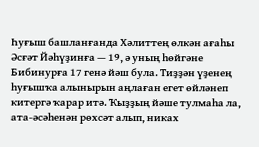Һуғыш башланғанда Хәлиттең өлкән ағаһы Әсғәт Йәһүҙинға — 19, ә уның һөйгәне Бибинурға 17 генә йәш була. Тиҙҙән үҙенең һуғышҡа алынырын аңлаған егет өйләнеп китергә ҡарар итә. Ҡыҙҙың йәше тулмаһа ла, ата-әсәһенән рөхсәт алып, никах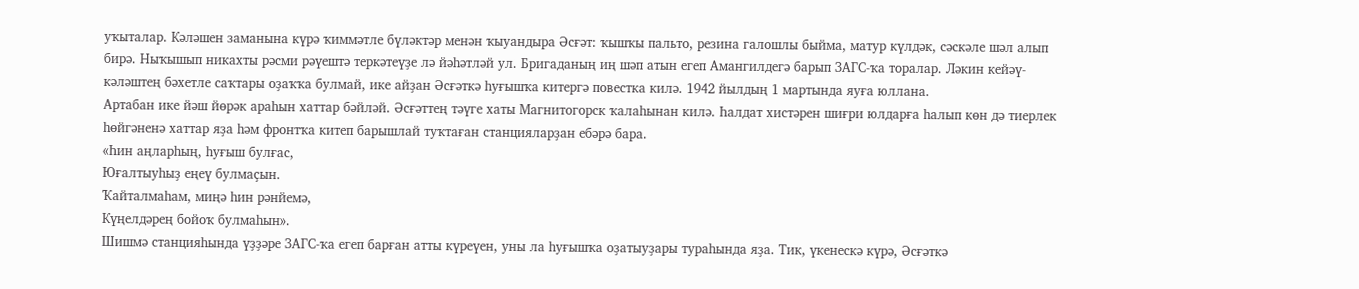уҡыталар. Кәләшен заманына күрә ҡиммәтле бүләктәр менән ҡыуандыра Әсғәт: ҡышҡы пальто, резина галошлы быйма, матур күлдәк, сәскәле шәл алып бирә. Ныҡышып никахты рәсми рәүештә теркәтеүҙе лә йәһәтләй ул. Бригаданың иң шәп атын егеп Амангилдегә барып ЗАГС-ҡа торалар. Ләкин кейәү-кәләштең бәхетле саҡтары оҙаҡҡа булмай, ике айҙан Әсғәткә һуғышҡа китергә повестка килә. 1942 йылдың 1 мартында яуға юллана.
Артабан ике йәш йөрәк араһын хаттар бәйләй. Әсғәттең тәүге хаты Магнитогорск ҡалаһынан килә. Һалдат хистәрен шиғри юлдарға һалып көн дә тиерлек һөйгәненә хаттар яҙа һәм фронтҡа китеп барышлай туҡтаған станцияларҙан ебәрә бара.
«Һин аңларһың, һуғыш булғас,
Юғалтыуһыҙ еңеү булмаҫын.
Ҡайталмаһам, миңә һин рәнйемә,
Күңелдәрең бойоҡ булмаһын».
Шишмә станцияһында үҙҙәре ЗАГС-ҡа егеп барған атты күреүен, уны ла һуғышҡа оҙатыуҙары тураһында яҙа. Тик, үкенескә күрә, Әсғәткә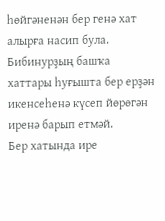һөйгәненән бер генә хат алырға насип була. Бибинурҙың башҡа хаттары һуғышта бер ерҙән икенсеһенә күсеп йөрөгән иренә барып етмәй.
Бер хатында ире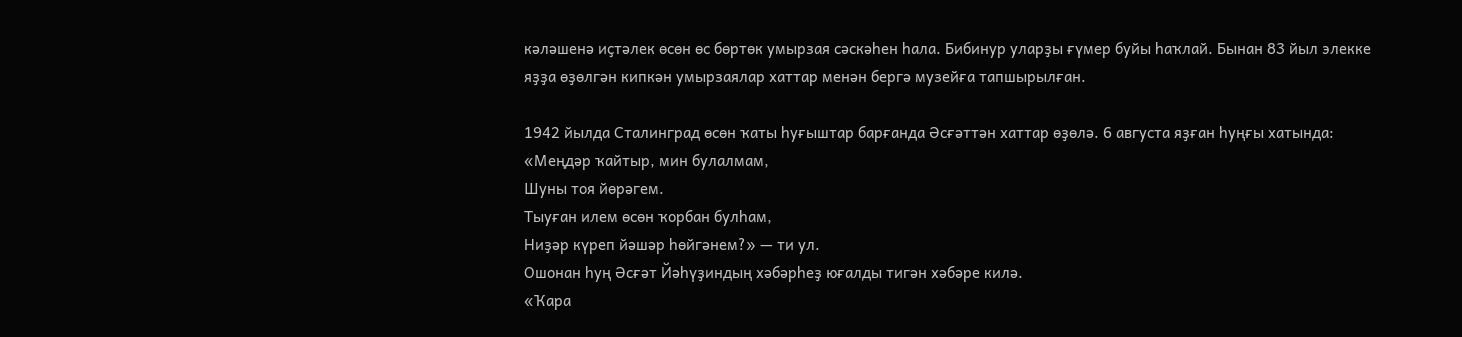кәләшенә иҫтәлек өсөн өс бөртөк умырзая сәскәһен һала. Бибинур уларҙы ғүмер буйы һаҡлай. Бынан 83 йыл элекке яҙҙа өҙөлгән кипкән умырзаялар хаттар менән бергә музейға тапшырылған.

1942 йылда Сталинград өсөн ҡаты һуғыштар барғанда Әсғәттән хаттар өҙөлә. 6 августа яҙған һуңғы хатында:
«Меңдәр ҡайтыр, мин булалмам,
Шуны тоя йөрәгем.
Тыуған илем өсөн ҡорбан булһам,
Ниҙәр күреп йәшәр һөйгәнем?» — ти ул.
Ошонан һуң Әсғәт Йәһүҙиндың хәбәрһеҙ юғалды тигән хәбәре килә.
«Ҡара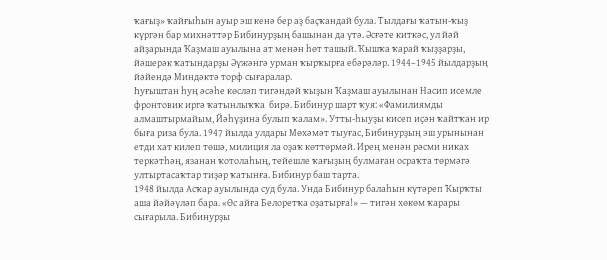ҡағыҙ» ҡайғыһын ауыр эш кенә бер аҙ баҫҡандай була. Тылдағы ҡатын-ҡыҙ күргән бар михнәттәр Бибинурҙың башынан да үтә. Әсғәте киткәс, ул йәй айҙарында Ҡаҙмаш ауылына ат менән һөт ташый. Ҡышҡа ҡарай ҡыҙҙарҙы, йәшерәк ҡатындарҙы Әүжәнгә урман ҡырҡырға ебәрәләр. 1944–1945 йылдарҙың йәйендә Миндәктә торф сығаралар.
Һуғыштан һуң әсәһе көсләп тигәндәй ҡыҙын Ҡаҙмаш ауылынан Насип исемле фронтовик иргә ҡатынлыҡҡа  бирә. Бибинур шарт ҡуя: «Фамилиямды алмаштырмайым, Йәһүҙина булып ҡалам». Утты-һыуҙы кисеп иҫән ҡайтҡан ир быға риза була. 1947 йылда улдары Мөхәмәт тыуғас, Бибинурҙың эш урынынан етди хат килеп төшә, милиция ла оҙаҡ көттөрмәй. Ирең менән рәсми никах теркәтһәң, язанан ҡотолаһың, тейешле ҡағыҙың булмаған осраҡта төрмәгә ултыртасаҡтар тиҙәр ҡатынға. Бибинур баш тарта.
1948 йылда Асҡар ауылында суд була. Унда Бибинур балаһын күтәреп Ҡырҡты аша йәйәүләп бара. «Өс айға Белоретҡа оҙатырға!» — тигән хөкөм ҡарары сығарыла. Бибинурҙы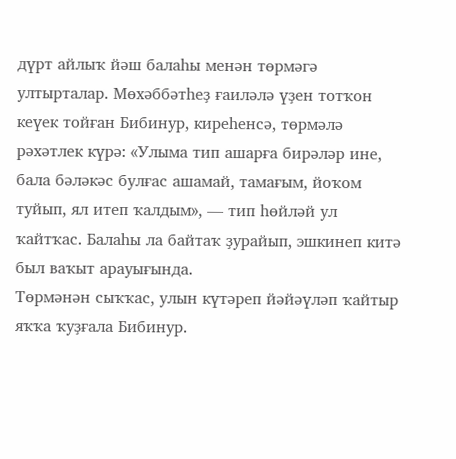дүрт айлыҡ йәш балаһы менән төрмәгә ултырталар. Мөхәббәтһеҙ ғаиләлә үҙен тотҡон кеүек тойған Бибинур, киреһенсә, төрмәлә рәхәтлек күрә: «Улыма тип ашарға бирәләр ине, бала бәләкәс булғас ашамай, тамағым, йоҡом туйып, ял итеп ҡалдым», — тип һөйләй ул ҡайтҡас. Балаһы ла байтаҡ ҙурайып, эшкинеп китә был ваҡыт арауығында.
Төрмәнән сыҡҡас, улын күтәреп йәйәүләп ҡайтыр яҡҡа ҡуҙғала Бибинур.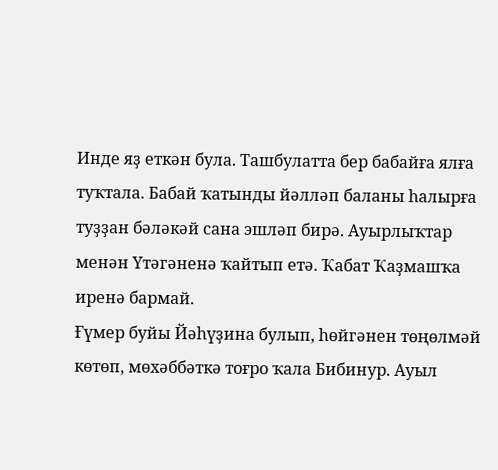Инде яҙ еткән була. Ташбулатта бер бабайға ялға туҡтала. Бабай ҡатынды йәлләп баланы һалырға туҙҙан бәләкәй сана эшләп бирә. Ауырлыҡтар менән Үтәгәненә ҡайтып етә. Ҡабат Ҡаҙмашҡа иренә бармай.
Ғүмер буйы Йәһүҙина булып, һөйгәнен төңөлмәй көтөп, мөхәббәткә тоғро ҡала Бибинур. Ауыл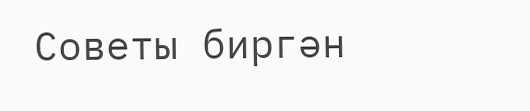Советы биргән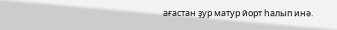ағастан ҙур матур йорт һалып инә.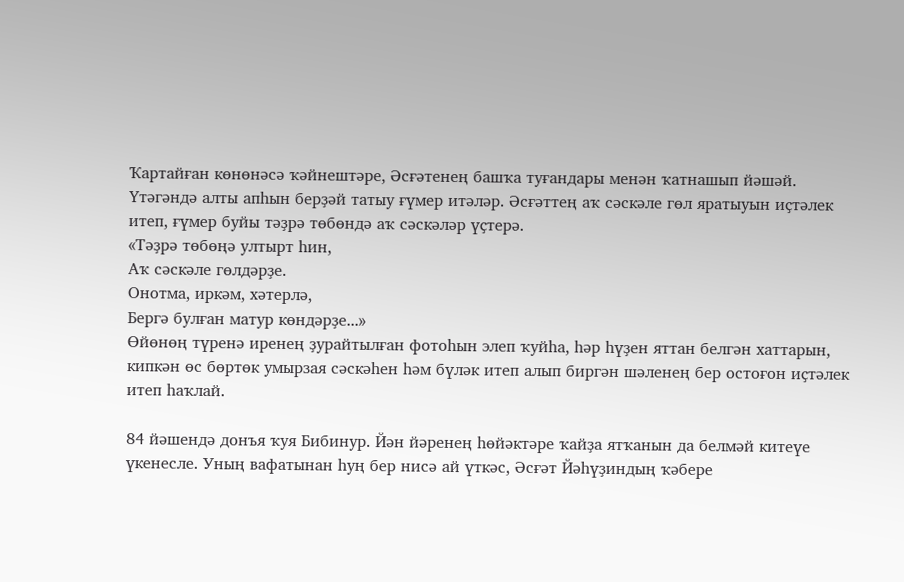Ҡартайған көнөнәсә ҡәйнештәре, Әсғәтенең башҡа туғандары менән ҡатнашып йәшәй. Үтәгәндә алты апһын берҙәй татыу ғүмер итәләр. Әсғәттең аҡ сәскәле гөл яратыуын иҫтәлек итеп, ғүмер буйы тәҙрә төбөндә аҡ сәскәләр үҫтерә.
«Тәҙрә төбөңә ултырт һин,
Аҡ сәскәле гөлдәрҙе.
Онотма, иркәм, хәтерлә,
Бергә булған матур көндәрҙе...»
Өйөнөң түренә иренең ҙурайтылған фотоһын элеп ҡуйһа, һәр һүҙен яттан белгән хаттарын, кипкән өс бөртөк умырзая сәскәһен һәм бүләк итеп алып биргән шәленең бер остоғон иҫтәлек итеп һаҡлай.

84 йәшендә донъя ҡуя Бибинур. Йән йәренең һөйәктәре ҡайҙа ятҡанын да белмәй китеүе үкенесле. Уның вафатынан һуң бер нисә ай үткәс, Әсғәт Йәһүҙиндың ҡәбере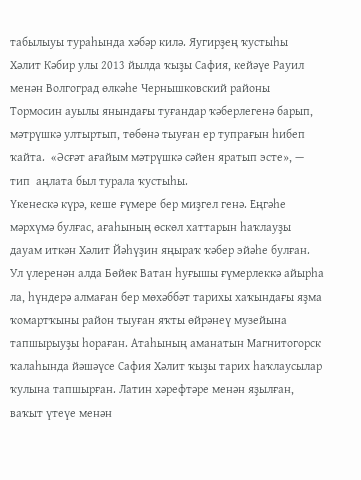табылыуы тураһында хәбәр килә. Яугирҙең ҡустыһы  Хәлит Кәбир улы 2013 йылда ҡыҙы Сафия, кейәүе Рауил менән Волгоград өлкәһе Чернышковский районы Тормосин ауылы янындағы туғандар ҡәберлегенә барып, мәтрүшкә ултыртып, төбөнә тыуған ер тупрағын һибеп ҡайта.  «Әсғәт ағайым мәтрүшкә сәйен яратып эсте», — тип  аңлата был турала ҡустыһы.
Үкенескә күрә, кеше ғүмере бер миҙгел генә. Еңгәһе мәрхүмә булғас, ағаһының өскөл хаттарын һаҡлауҙы дауам иткән Хәлит Йәһүҙин яңыраҡ ҡәбер эйәһе булған. Ул үлеренән алда Бөйөк Ватан һуғышы ғүмерлеккә айырһа ла, һүндерә алмаған бер мөхәббәт тарихы хаҡындағы яҙма ҡомартҡыны район тыуған яҡты өйрәнеү музейына тапшырыуҙы һораған. Атаһының аманатын Магнитогорск ҡалаһында йәшәүсе Сафия Хәлит ҡыҙы тарих һаҡлаусылар ҡулына тапшырған. Латин хәрефтәре менән яҙылған, ваҡыт үтеүе менән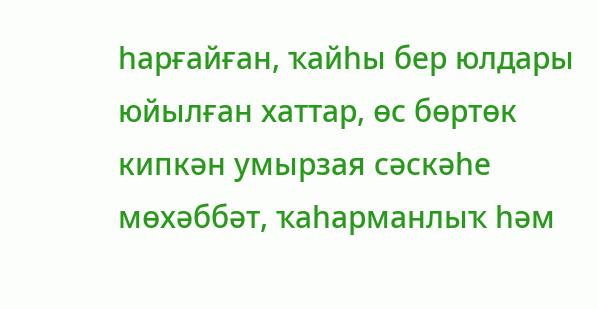һарғайған, ҡайһы бер юлдары юйылған хаттар, өс бөртөк кипкән умырзая сәскәһе мөхәббәт, ҡаһарманлыҡ һәм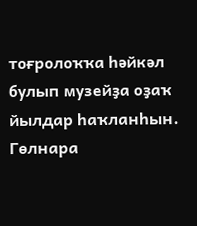тоғролоҡҡа һәйкәл булып музейҙа оҙаҡ йылдар һаҡланһын.
Гөлнара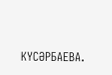КҮСӘРБАЕВА.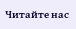Читайте нас